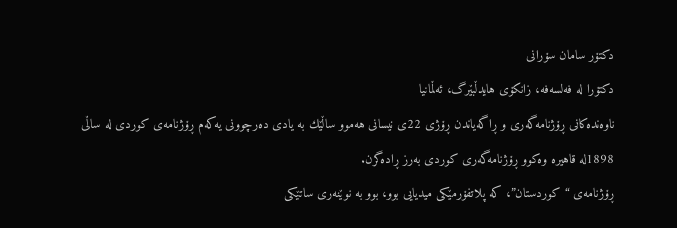دکتۆر سامان سۆرانی
دکتۆرا لە فەلسەفە، زانکۆی هایدڵبێرگ، ئەڵمانیا
ناوەندەکانی ڕۆژنامەگەری و ڕاگەیاندن ڕۆژی 22ی نیسانی هەموو ساڵێك بە یادی دەرچوونی یەکەم ڕۆژنامەی کوردی لە ساڵی 1898لە قاهیرە وەکوو ڕۆژنامەگەری کوردی بەرز ڕادەگرن.
ڕۆژنامەی “کوردستان”، کە پلاتفۆرمێکی میدیایی بوو، بوو بە نوێنەری ساتێکی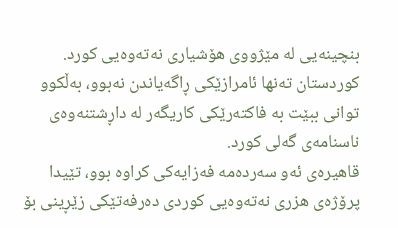بنچینەیی لە مێژووی هۆشیاری نەتەوەیی کورد. كوردستان تەنها ئامرازێکی ڕاگەیاندن نەبوو، بەڵکوو توانی ببێت بە فاکتەرێکی کاریگەر لە داڕشتنەوەی ناسنامەی گەلی کورد.
قاهیرەی ئەو سەردەمە فەزایەکی کراوە بوو، تێیدا پرۆژەی هزری نەتەوەیی کوردی دەرفەتێکی زێڕینی بۆ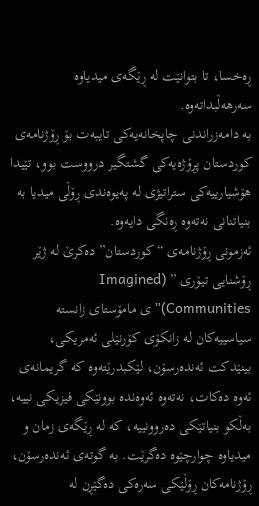ڕەخسا، تا بتوانێت لە ڕێگەی میدیاوە سەرهەڵبداتەوە.
بە دامەزراندنی چاپخانەیەکی تایبەت بۆ ڕۆژنامەی کوردستان پڕۆژەیەکی گشتگیر درووست بوو، تێیدا هۆشیارییەکی ستراتیژی لە پەیوەندی ڕۆڵی میدیا بە بنیاتنانی نەتەوە ڕەنگی دایەوە.
ئەزمونی ڕۆژنامەی “کوردستان” دەکرێ لە ژێر ڕۆشنایی تیۆری ” (Imagined Communities)”ی مامۆستای زانستە سیاسییەکان لە زانکۆی کۆرنێلی ئەمریکی، بینێدکت ئەندەرسۆن، لێکبدرێتەوە کە گریمانەی ئەوە دەکات، نەتەوە ئەوەندە بوونێکی فیزیکی نییە، بەڵکو بنیاتێکی دەروونییە، کە لە ڕێگەی زمان و میدیاوە چوارچێوە دەگرێت. بە گوتەی ئەندەرسۆن، ڕۆژنامەکان ڕۆڵێکی سەرەکی دەگێڕن لە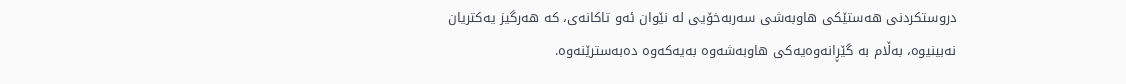دروستکردنی هەستێکی هاوبەشی سەربەخۆیی لە نێوان ئەو تاکانەی، کە هەرگیز یەکتریان نەبینیوە، بەڵام بە گێڕانەوەیەکی هاوبەشەوە بەیەکەوە دەبەسترێنەوە.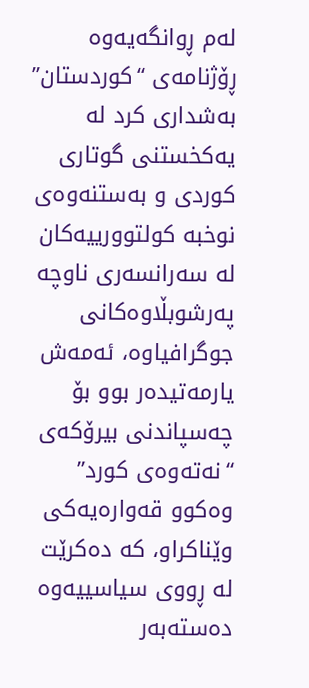لەم ڕوانگەیەوە ڕۆژنامەی “کوردستان” بەشداری کرد لە یەکخستنی گوتاری کوردی و بەستنەوەی نوخبە کولتوورییەکان لە سەرانسەری ناوچە پەرشوبڵاوەکانی جوگرافیاوە، ئەمەش یارمەتیدەر بوو بۆ چەسپاندنی بیرۆکەی “نەتەوەی کورد” وەکوو قەوارەیەکی وێناکراو، کە دەکرێت لە ڕووی سیاسییەوە دەستەبەر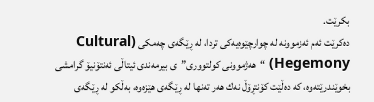بکرێت.
دەکرێت ئەم ئەزموونە لە چوارچێوەیەکی تردا، لە ڕێگەی چەمکی (Cultural Hegemony) “هەژموونی کولتووری”ی بیرمەندی ئیتاڵی ئەنتۆنیۆ گرامشی بخوێندرێتەوە، کە دەڵێت کۆنتڕۆڵ نەك هەر تەنها لە ڕێگەی هێزەوە، بەڵکو لە ڕێگەی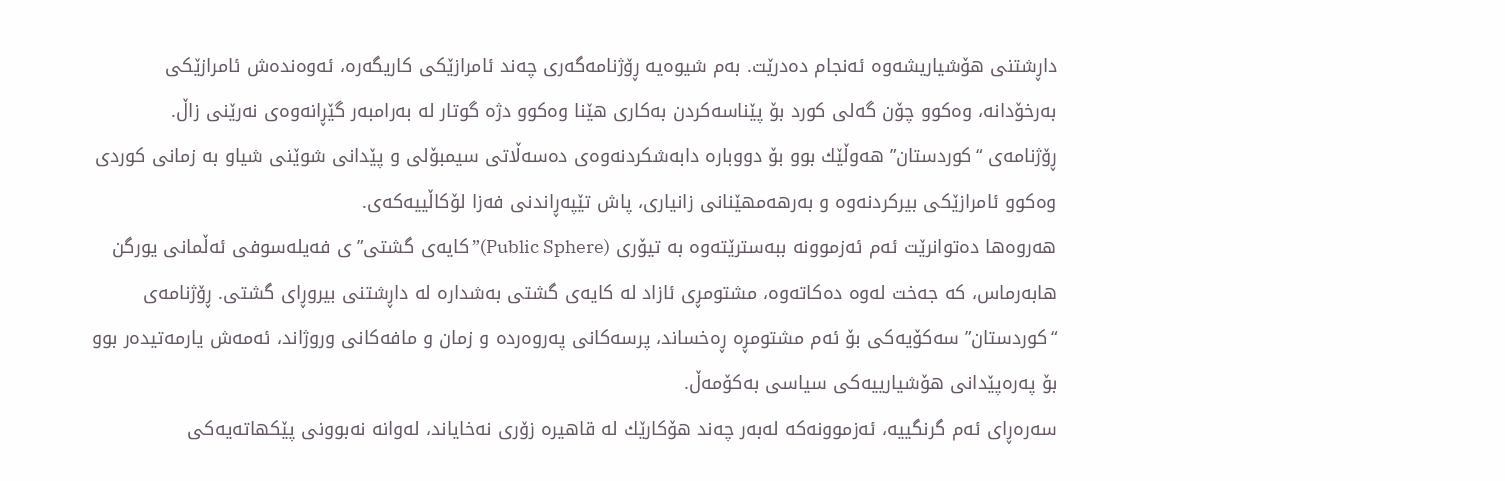داڕشتنی هۆشیاریشەوە ئەنجام دەدرێت. بەم شیوەیە ڕۆژنامەگەری چەند ئامرازێکی کاریگەرە، ئەوەندەش ئامرازێکی بەرخۆدانە، وەکوو چۆن گەلی کورد بۆ پێناسەکردن بەکاری هێنا وەکوو دژە گوتار لە بەرامبەر گێڕانەوەی نەرێنی زاڵ.
ڕۆژنامەی “کوردستان” هەوڵێك بوو بۆ دووبارە دابەشکردنەوەی دەسەڵاتی سیمبۆلی و پێدانی شوێنی شیاو بە زمانی کوردی وەکوو ئامرازێکی بیرکردنەوە و بەرهەمهێنانی زانیاری، پاش تێپەڕاندنی فەزا لۆکاڵییەکەی.
هەروەها دەتوانرێت ئەم ئەزموونە ببەسترێتەوە بە تیۆری (Public Sphere)”کایەی گشتی”ی فەیلەسوفی ئەڵمانی یورگن هابەرماس، کە جەخت لەوە دەکاتەوە، مشتومڕی ئازاد لە کایەی گشتی بەشدارە لە داڕشتنی بیروڕای گشتی. ڕۆژنامەی “کوردستان” سەکۆیەکی بۆ ئەم مشتومڕە ڕەخساند، پرسەکانی پەروەردە و زمان و مافەکانی وروژاند، ئەمەش یارمەتیدەر بوو بۆ پەرەپێدانی هۆشیارییەکی سیاسی بەکۆمەڵ.
سەرەڕای ئەم گرنگییە، ئەزموونەکە لەبەر چەند هۆکارێك لە قاهیرە زۆری نەخایاند، لەوانە نەبوونی پێکهاتەیەکی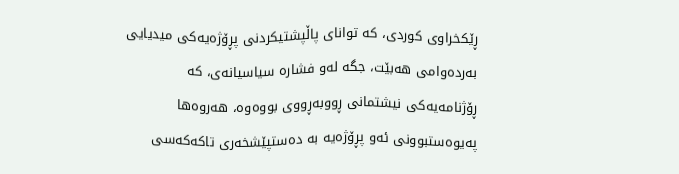ڕێکخراوی کوردی، کە توانای پاڵپشتیکردنی پڕۆژەیەکی میدیایی بەردەوامی هەبێت، جگە لەو فشارە سیاسیانەی، کە ڕۆژنامەیەکی نیشتمانی ڕووبەڕووی بووەوە، هەروەها پەیوەستبوونی ئەو پڕۆژەیە بە دەستپێشخەری تاکەکەسی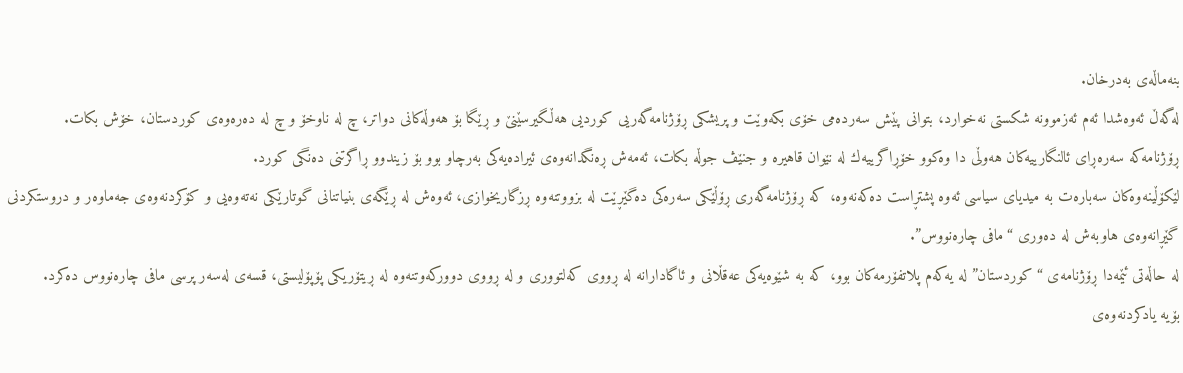بنەماڵەی بەدرخان.
لەگەڵ ئەوەشدا ئەم ئەزموونە شکستی نەخوارد، بتوانی پێش سەردەمی خۆی بکەوێت و پریشکی ڕۆژنامەگەریی کوردیی هەڵگیرسێنێ و ڕێگا بۆ هەوڵەکانی دواتر، چ لە ناوخۆ و چ لە دەرەوەی کوردستان، خۆش بکات.
ڕۆژنامەکە سەرەڕای ئالنگارییەکان هەوڵی دا وەکوو خۆڕاگرییەك لە نێوان قاهیرە و جنێڤ جوڵە بکات، ئەمەش ڕەنگدانەوەی ئیرادەیەکی بەرچاو بوو بۆ زیندوو ڕاگرتنی دەنگی کورد.
لێکۆڵینەوەکان سەبارەت بە میدیای سیاسی ئەوە پشتڕاست دەکەنەوە، کە ڕۆژنامەگەری ڕۆڵێکی سەرەکی دەگێڕێت لە بزووتنەوە ڕزگاریخوازی، ئەوەش لە ڕێگەی بنیاتنانی گوتارێکی نەتەوەیی و کۆکردنەوەی جەماوەر و دروستکردنی گێڕانەوەی هاوبەش لە دەوری “مافی چارەنووس”.
لە حاڵەتی ئێمەدا ڕۆژنامەی “کوردستان” لە یەکەم پلاتفۆرمەکان بوو، کە بە شێوەیەکی عەقڵانی و ئاگادارانە لە ڕووی کەلتووری و لە ڕووی دوورکەوتنەوە لە ڕیتۆریکی پۆپۆلیستی، قسەی لەسەر پرسی مافی چارەنووس دەکرد.
بۆیە یادکردنەوەی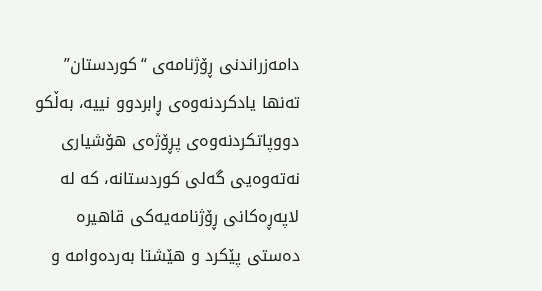دامەزراندنی ڕۆژنامەی “کوردستان” تەنها یادکردنەوەی ڕابردوو نییە، بەڵکو دووپاتکردنەوەی پڕۆژەی هۆشیاری نەتەوەیی گەلی کوردستانە، کە لە لاپەڕەکانی ڕۆژنامەیەکی قاهیرە دەستی پێکرد و هێشتا بەردەوامە و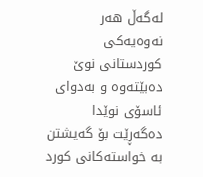لەگەڵ هەر نەوەیەکی کوردستانی نوێ دەبێتەوە و بەدوای ئاسۆی نوێدا دەگەڕێت بۆ گەیشتن بە خواستەکانی کورد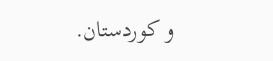و کوردستان.